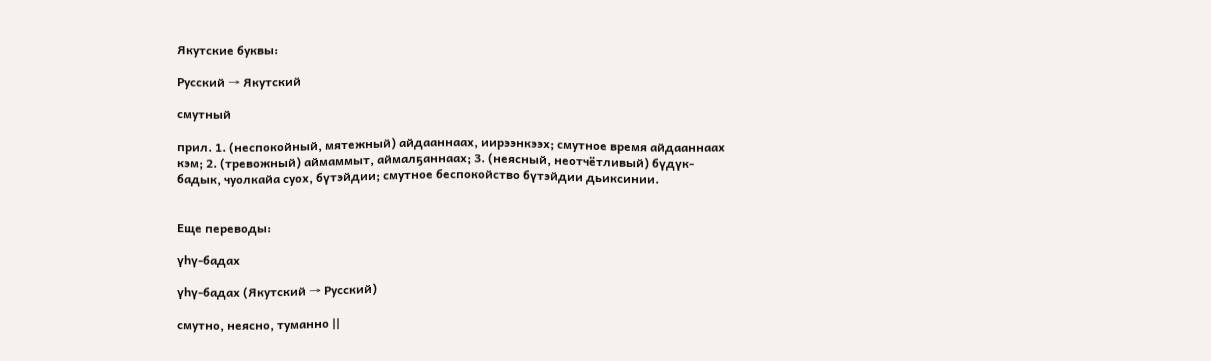Якутские буквы:

Русский → Якутский

смутный

прил. 1. (неспокойный, мятежный) айдааннаах, иирээнкээх; смутное время айдааннаах кэм; 2. (тревожный) аймаммыт, аймалҕаннаах; 3. (неясный, неотчётливый) бүдүк-бадык, чуолкайа суох, бүтэйдии; смутное беспокойство бүтэйдии дьиксинии.


Еще переводы:

үһү-бадах

үһү-бадах (Якутский → Русский)

смутно, неясно, туманно ||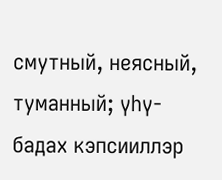смутный, неясный, туманный; үһү-бадах кэпсииллэр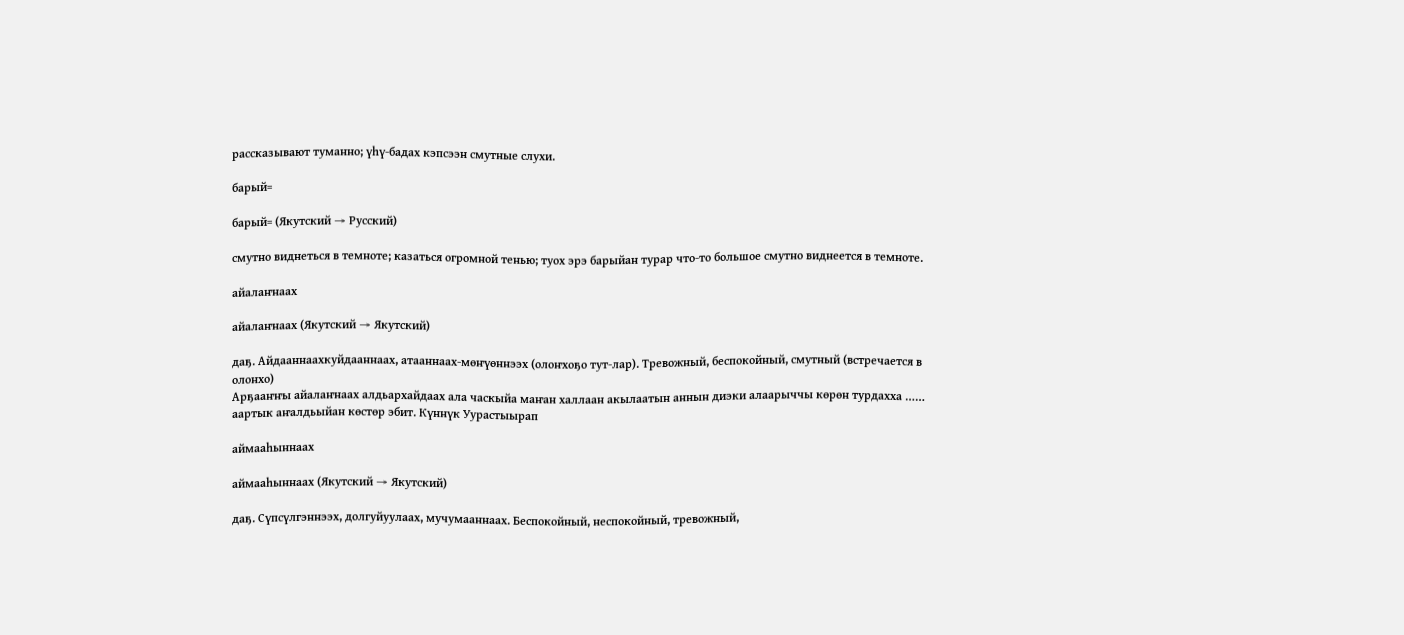рассказывают туманно; үһү-бадах кэпсээн смутные слухи.

барый=

барый= (Якутский → Русский)

смутно виднеться в темноте; казаться огромной тенью; туох эрэ барыйан турар что-то большое смутно виднеется в темноте.

айалаҥнаах

айалаҥнаах (Якутский → Якутский)

даҕ. Айдааннаахкуйдааннаах, атааннаах-мөҥүөннээх (олоҥхоҕо тут-лар). Тревожный, беспокойный, смутный (встречается в олонхо)
Арҕааҥҥы айалаҥнаах алдьархайдаах ала часкыйа маҥан халлаан акылаатын аннын диэки алаарыччы көрөн турдахха …… аартык аҥалдьыйан көстөр эбит. Күннүк Уурастыырап

аймааһыннаах

аймааһыннаах (Якутский → Якутский)

даҕ. Сүпсүлгэннээх, долгуйуулаах, мучумааннаах. Беспокойный, неспокойный, тревожный,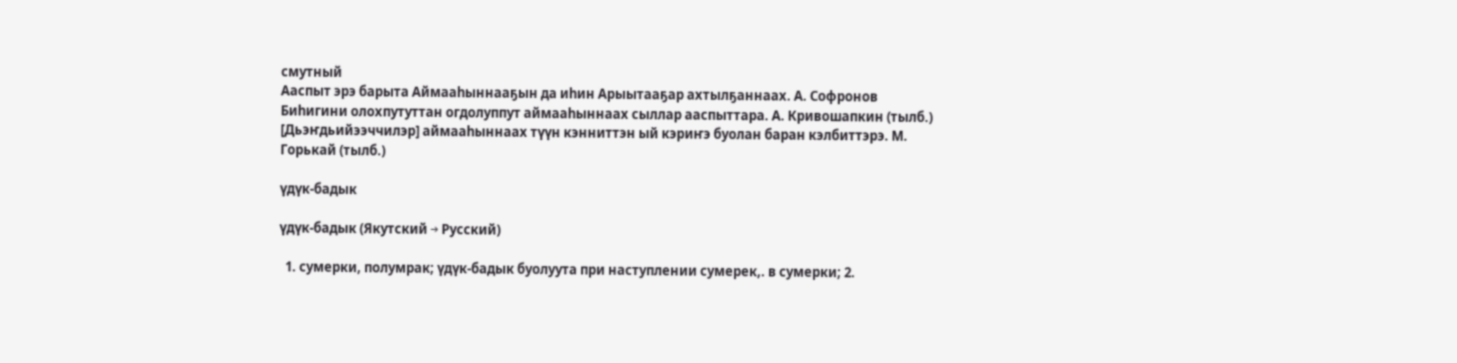смутный
Ааспыт эрэ барыта Аймааһыннааҕын да иһин Арыытааҕар ахтылҕаннаах. А. Софронов
Биһигини олохпутуттан огдолуппут аймааһыннаах сыллар ааспыттара. А. Кривошапкин (тылб.)
[Дьэҥдьийээччилэр] аймааһыннаах түүн кэнниттэн ый кэриҥэ буолан баран кэлбиттэрэ. М. Горькай (тылб.)

үдүк-бадык

үдүк-бадык (Якутский → Русский)

  1. сумерки, полумрак; үдүк-бадык буолуута при наступлении сумерек,. в сумерки; 2.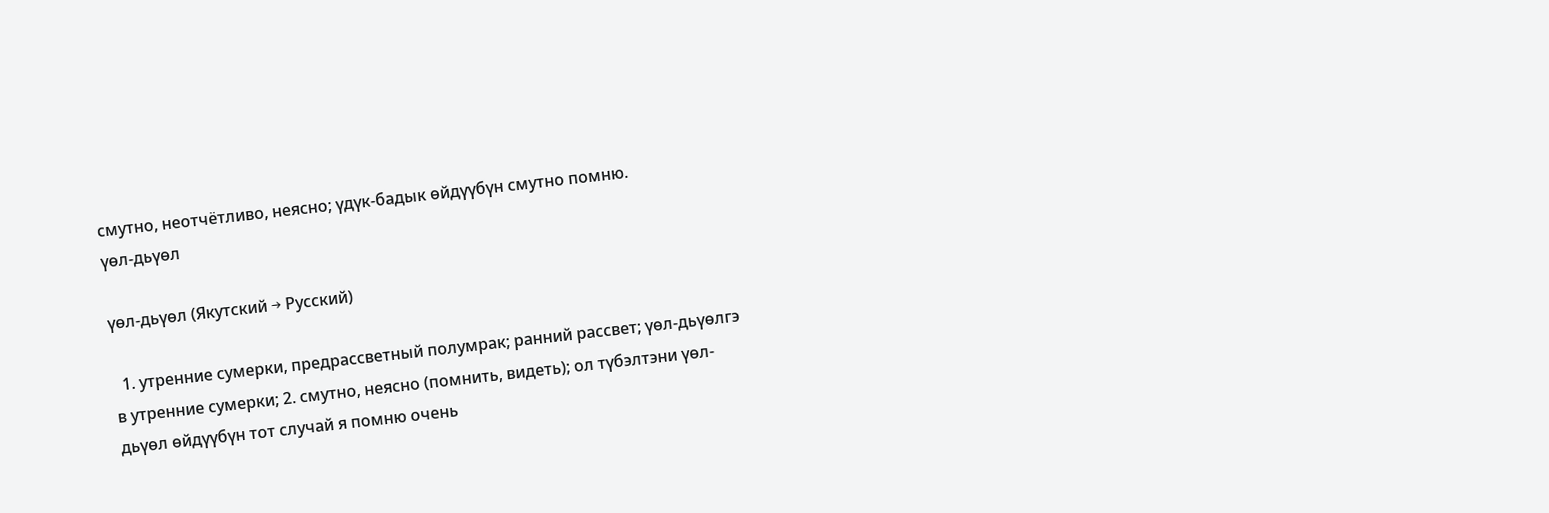смутно, неотчётливо, неясно; үдүк-бадык өйдүүбүн смутно помню.
үөл-дьүөл

үөл-дьүөл (Якутский → Русский)

  1. утренние сумерки, предрассветный полумрак; ранний рассвет; үөл-дьүөлгэ в утренние сумерки; 2. смутно, неясно (помнить, видеть); ол түбэлтэни үөл-дьүөл өйдүүбүн тот случай я помню очень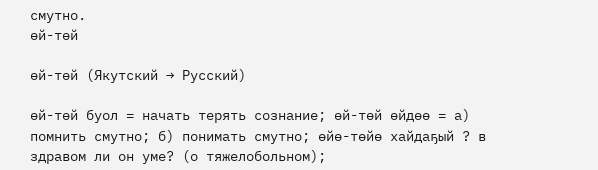смутно.
өй-төй

өй-төй (Якутский → Русский)

өй-төй буол = начать терять сознание; өй-төй өйдөө = а) помнить смутно; б) понимать смутно; өйө-төйө хайдаҕый ? в здравом ли он уме? (о тяжелобольном);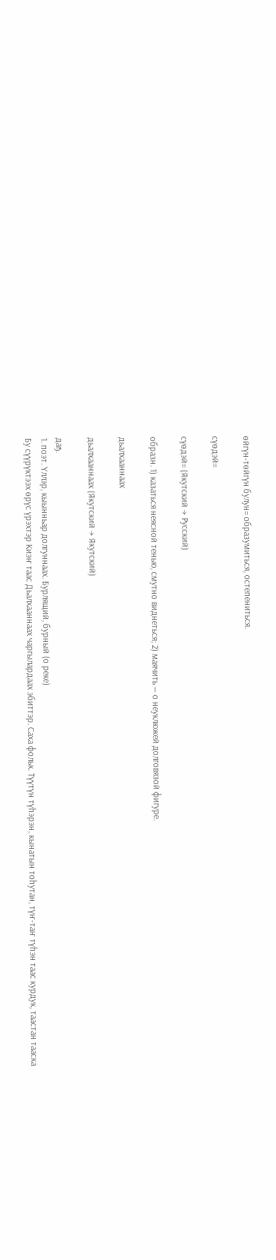өйгүн-төйгүн булун= образумиться, остепениться.

сүөдэй=

сүөдэй= (Якутский → Русский)

образн. 1) казаться неясной тенью, смутно виднеться; 2) маячить — о неуклюжей долговязой фигуре.

дьалхааннаах

дьалхааннаах (Якутский → Якутский)

даҕ.
1. поэт. Үллэр, кыынньар долгуннаах. Бурлящий, бурный (о реке)
Бу сүүрүктээх өрүс үрэхтэр Киэҥ таас Дьалхааннаах чаргылардаах эбиттэр. Саха фольк. Түүтүн түһэрэн, кынатын тоһутан, түҥ-таҥ түһэн таас курдук, таастан тааска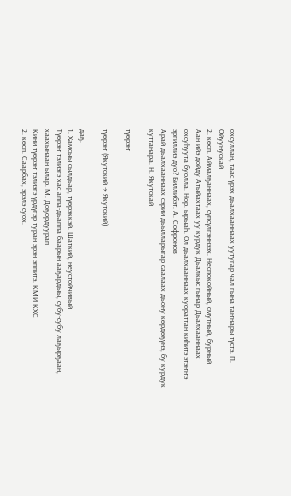охсуллан, таас үрэх дьалхааннаах уутугар чал гына таҥнары түстэ. П. Ойуунускай
2. көсп. Аймалҕаннаах, сүпсүлгэннээх. Неспокойный, смутный, бурный
Аан ийэ дойду Атыйахтаах уу курдук Дьалкыс гынар Дьалхааннаах охсуһуута буолла. Нор. ырыаһ. Ол дьалхааннаах куораттан киһитэ этэҥҥэ эргиллиэ дуо? Биллибэт. А. Софронов
Арай дьалхааннаах сэрии дьылларыгар саалаах дьону көрдөҕүнэ, бу курдук куттанара. Н. Якутскай

түөрэҥ

түөрэҥ (Якутский → Якутский)

даҕ.
1. Хамсыы сылдьар, түөрэккэй. Шаткий, неустойчивый
Түөрэҥ тэлиэгэ хас аппа-дьаппа баарын ааҕардыы, субу-субу лаҕырҕаан, хаахынаан ылар. М. Доҕордуурап
Кини түөрэҥ тэлиэгэ үрдүгэр туран эрэн эппитэ. КМИ КХС
2. көсп. Саарбах, эрэлэ суох.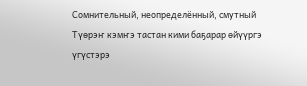Сомнительный, неопределённый, смутный
Түөрэҥ кэмҥэ тастан кими баҕарар өйүүргэ үгүстэрэ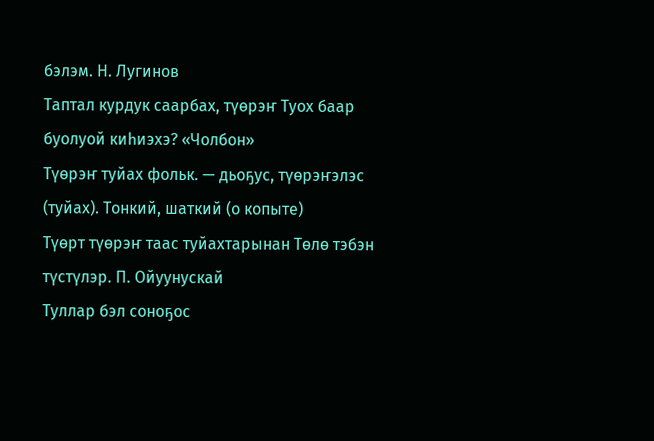бэлэм. Н. Лугинов
Таптал курдук саарбах, түөрэҥ Туох баар буолуой киһиэхэ? «Чолбон»
Түөрэҥ туйах фольк. — дьоҕус, түөрэҥэлэс (туйах). Тонкий, шаткий (о копыте)
Түөрт түөрэҥ таас туйахтарынан Төлө тэбэн түстүлэр. П. Ойуунускай
Туллар бэл соноҕос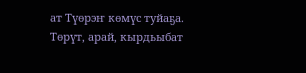ат Түөрэҥ көмүс туйаҕа. Төрүт, арай, кырдьыбат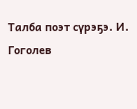Талба поэт сүрэҕэ. И. Гоголев